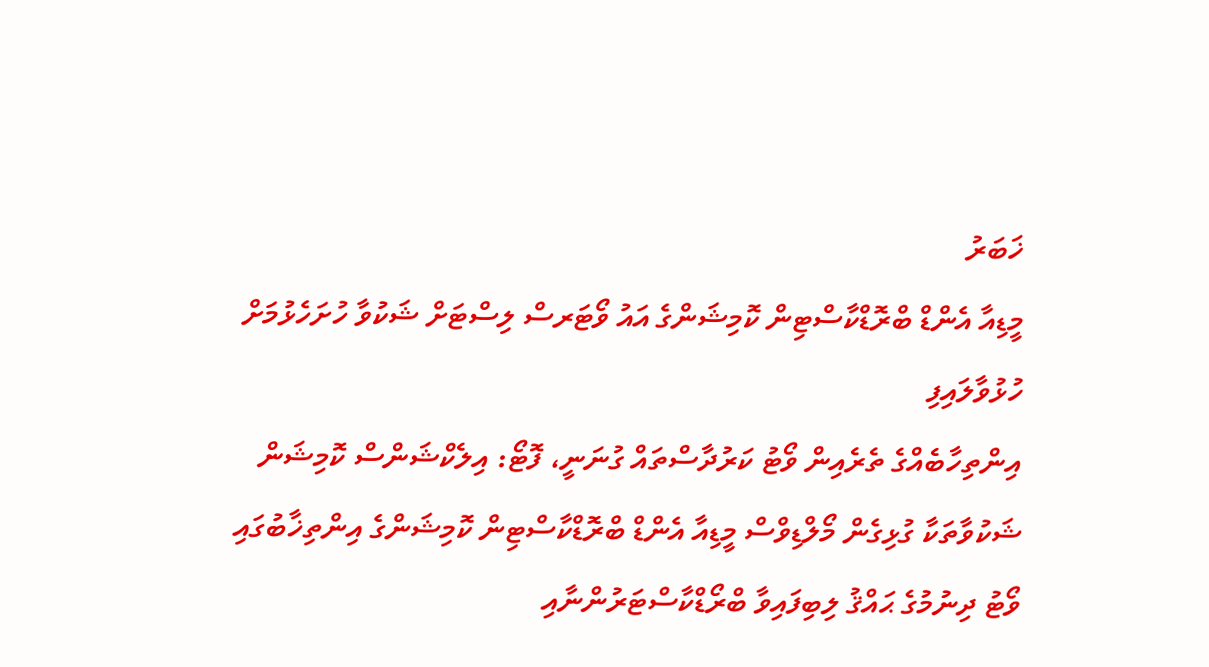ޚަބަރު
މީޑިއާ އެންޑް ބްރޮޑްކާސްޓިން ކޮމިޝަންގެ އައު ވޯޓަރސް ލިސްޓަށް ޝަކުވާ ހުށަހެޅުމަށް ހުޅުވާލައިފި
އިންތިހާބެއްގެ ތެރެއިން ވޯޓު ކަރުދާސްތައް ގުނަނީ، ފޮޓޯ: އިލެކްޝަންސް ކޮމިޝަން
ޝަކުވާތަކާ ގުޅިގެން މޯލްޑިވްސް މީޑިއާ އެންޑް ބްރޮޑްކާސްޓިން ކޮމިޝަންގެ އިންތިޚާބުގައި ވޯޓު ދިނުމުގެ ޙައްޤު ލިބިފައިވާ ބްރޯޑްކާސްޓަރުންނާއި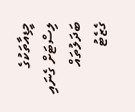މީޑިއާތަކުގެ ލިސްޓަށް ގެނައި ބަދަލުތައް ގެޒެޓު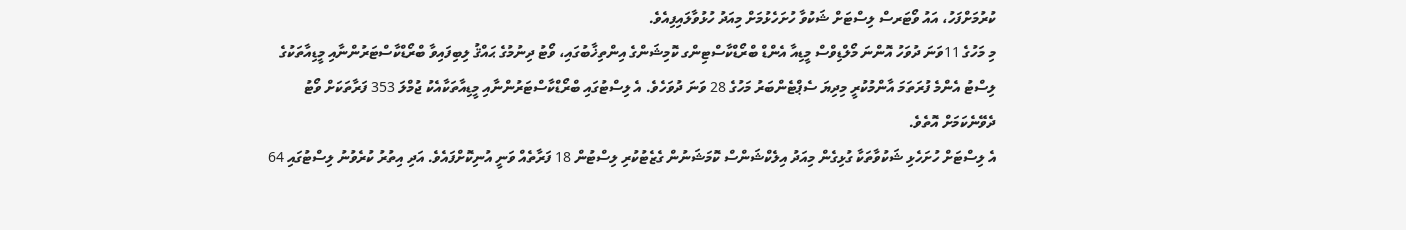ކުރުމަށްފަހު، އައު ވޯޓަރސް ލިސްޓަށް ޝަކުވާ ހުށަހެޅުމަށް މިއަދު ހުޅުވާލައިފިއެވެ.
މި މަހުގެ 11ވަނަ ދުވަހު އޮންނަ މޯލްޑިވްސް މީޑިއާ އެންޑް ބްރޯޑްކާސްޓިންގ ކޮމިޝަންގެ އިންތިޚާބުގައި، ވޯޓު ދިނުމުގެ ޙައްޤު ލިބިފައިވާ ބްރޯޑްކާސްޓަރުންނާއި މީޑިއާތަކުގެ ލިސްޓު އެންމެ ފުރަތަމަ އާންމުކުރީ މިދިޔަ ސެޕްޓެންބަރު މަހުގެ 28 ވަނަ ދުވަހެވެ. އެ ލިސްޓުގައި ބްރޯޑްކާސްޓަރުންނާއި މީޑިއާތަކާއެކު ޖުމްލަ 353 ފަރާތަކަށް ވޯޓު ދެވޭނެކަމަށް އޮތެވެ.
އެ ލިސްޓަށް ހުށަހެޅި ޝަކުވާތަކާ ގުޅިގެން މިއަދު އިލެކްޝަންސް ކޮމަޝަނުން ގެޒެޓުކުރި ލިސްޓުން 18 ފަރާތެއް ވަނީ އުނިކޮށްފައެވެ. އަދި އިތުރު ކުރެވުނު ލިސްޓުގައި 64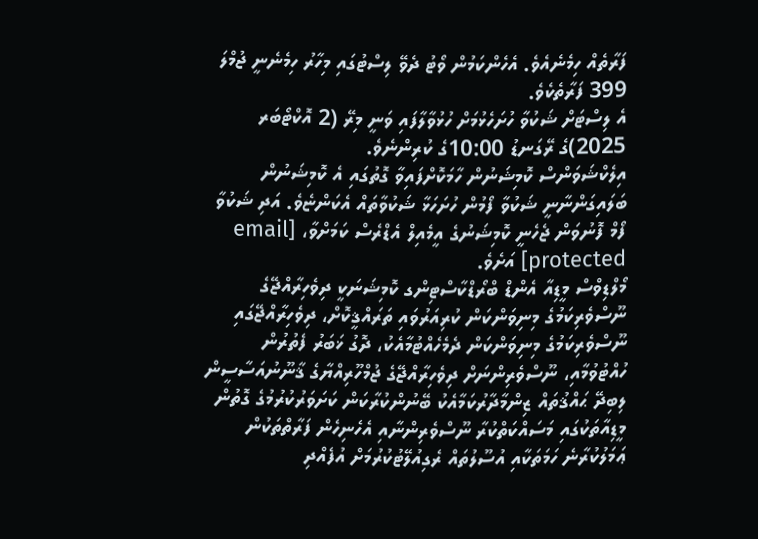ފަރާތެއް ހިމެނެއެވެ. އެހެންކަމުން ވޯޓު ދެވޭ ލިސްޓުގައި މިހާރު ހިމެނެނީ ޖުމްލަ 399 ފަރާތެކެވެ.
އެ ލިސްޓަށް ޝަކުވާ ހުށަހެޅުމަށް ހުޅުވާލާފައި ވަނީ މިރޭ (2 އޮކްޓޯބަރ 2025)ގެ ރޭގަނޑު 10:00ގެ ކުރިންނެވެ.
އިލެކްޝަވަންސް ކޮމިޝަނުން ހާމަކޮށްފައިވާ ގޮތުގައި އެ ކޮމިޝަނުން ބަލައިގަންނާނީ ޝަކުވާ ފޯމުން ހުށަހަޅާ ޝަކުވާތައް އެކަންޏެވެ. އަދި ޝަކުވާ ފޯމް ފޮނުވަން ޖެހެނީ ކޮމިޝަނުގެ އީމެއިލް އެޑްރެސް ކަމަށްވާ، [email protected] އަށެވެ.
މޯލްޑިވްސް މީޑިއާ އެންޑް ބްރޯޑްކާސްޓިންގ ކޮމިޝަނަކީ ދިވެހިރާއްޖޭގެ ނޫސްވެރިކަމުގެ މިނިވަންކަން ކުރިއަރުވައި ތަރައްޤީކޮށް، ދިވެހިރާއްޖޭގައި ނޫސްވެރިކަމުގެ މިނިވަންކަން ދެމެހެއްޓުމާއެކު، ދޮގު ޚަބަރު ފެތުރުން ހުއްޓުވުމާއި، ނޫސްވެރިންނަށް ދިވެހިރާއްޖޭގެ ޖުމްހޫރިއްޔާގެ ޤާނޫނުއަސާސީން ލިބިދޭ ޙައްޤުތައް ޒިންމާދާރުކަމާއެކު ބޭނުންކުރާކަން ކަށަވަރުކުރުމުގެ ގޮތުން މީޑިއާތަކުގައި މަސައްކަތްކުރާ ނޫސްވެރިންނާއި އެހެނިހެން ފަރާތްތަކުން ޢަމަލުކުރާނެ ހަމަތަކާއި އުސޫލުތައް ރެގިއުލޭޓުކުރުމަށް އުފެއްދި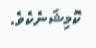ކޮމިޝަނެކެވެ.